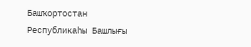Башҡортостан Республикаһы Башлығы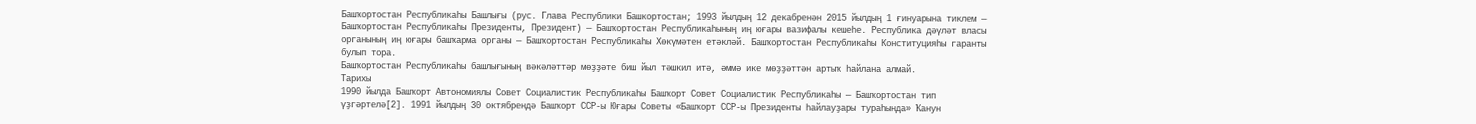Башҡортостан Республикаһы Башлығы (рус. Глава Республики Башкортостан; 1993 йылдың 12 декабренән 2015 йылдың 1 ғинуарына тиклем — Башҡортостан Республикаһы Президенты, Президент) — Башҡортостан Республикаһының иң юғары вазифалы кешеһе. Республика дәүләт власы органының иң юғары башҡарма органы — Башҡортостан Республикаһы Хөкүмәтен етәкләй. Башҡортостан Республикаһы Конституцияһы гаранты булып тора.
Башҡортостан Республикаһы башлығының вәкәләттәр мөҙҙәте биш йыл тәшкил итә, әммә ике мөҙҙәттән артыҡ һайлана алмай.
Тарихы
1990 йылда Башҡорт Автономиялы Совет Социалистик Республикаһы Башҡорт Совет Социалистик Республикаһы — Башҡортостан тип үҙгәртелә[2]. 1991 йылдың 30 октябрендә Башҡорт ССР-ы Юғары Советы «Башҡорт ССР-ы Президенты һайлауҙары тураһында» Ҡанун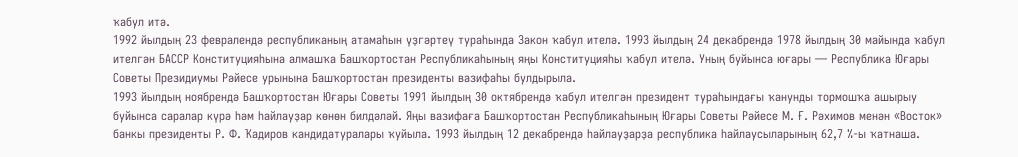ҡабул итә.
1992 йылдың 23 февралендә республиканың атамаһын үҙгәртеү тураһында Закон ҡабул ителә. 1993 йылдың 24 декабрендә 1978 йылдың 30 майында ҡабул ителгән БАССР Конституцияһына алмашҡа Башҡортостан Республикаһының яңы Конституцияһы ҡабул ителә. Уның буйынса юғары — Республика Юғары Советы Президиумы Рәйесе урынына Башҡортостан президенты вазифаһы булдырыла.
1993 йылдың ноябрендә Башҡортостан Юғары Советы 1991 йылдың 30 октябрендә ҡабул ителгән президент тураһындағы ҡанунды тормошҡа ашырыу буйынса саралар күрә һәм һайлауҙар көнөн билдәләй. Яңы вазифаға Башҡортостан Республикаһының Юғары Советы Рәйесе М. Ғ. Рәхимов менән «Восток» банкы президенты Р. Ф. Ҡадиров кандидатуралары ҡуйыла. 1993 йылдың 12 декабрендә һайлауҙарҙа республика һайлаусыларының 62,7 %-ы ҡатнаша.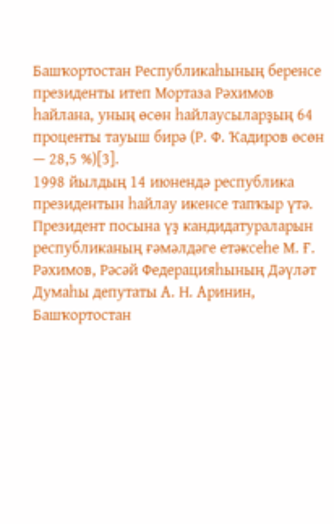Башҡортостан Республикаһының беренсе президенты итеп Мортаза Рәхимов һайлана, уның өсөн һайлаусыларҙың 64 проценты тауыш бирә (Р. Ф. Ҡадиров өсөн — 28,5 %)[3].
1998 йылдың 14 июнендә республика президентын һайлау икенсе тапҡыр үтә. Президент посына үҙ кандидатураларын республиканың ғәмәлдәге етәксеһе М. Ғ. Рәхимов, Рәсәй Федерацияһының Дәүләт Думаһы депутаты А. Н. Аринин, Башҡортостан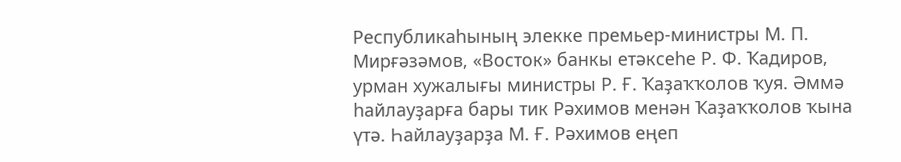Республикаһының элекке премьер-министры М. П. Мирғәзәмов, «Восток» банкы етәксеһе Р. Ф. Ҡадиров, урман хужалығы министры Р. Ғ. Ҡаҙаҡҡолов ҡуя. Әммә һайлауҙарға бары тик Рәхимов менән Ҡаҙаҡҡолов ҡына үтә. Һайлауҙарҙа М. Ғ. Рәхимов еңеп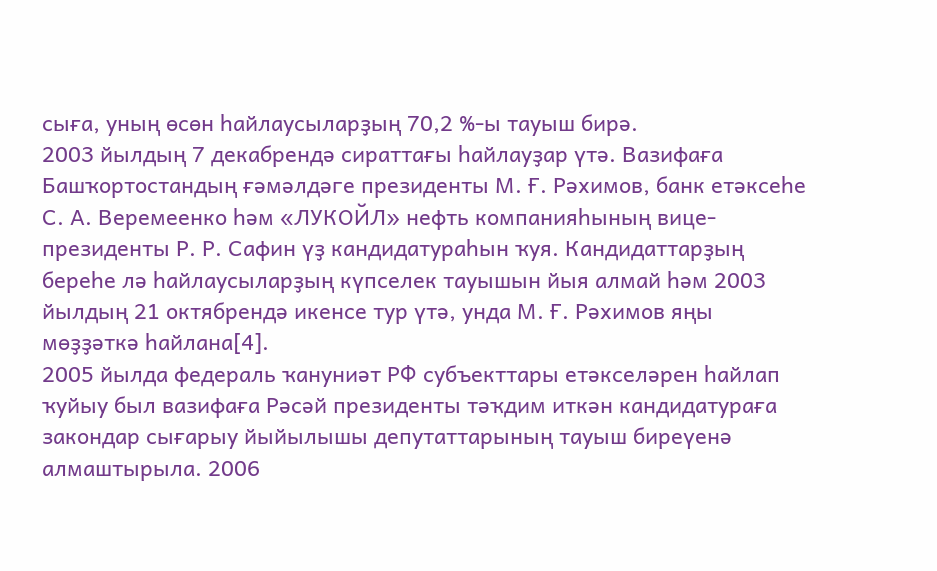сыға, уның өсөн һайлаусыларҙың 70,2 %-ы тауыш бирә.
2003 йылдың 7 декабрендә сираттағы һайлауҙар үтә. Вазифаға Башҡортостандың ғәмәлдәге президенты М. Ғ. Рәхимов, банк етәксеһе С. А. Веремеенко һәм «ЛУКОЙЛ» нефть компанияһының вице-президенты Р. Р. Сафин үҙ кандидатураһын ҡуя. Кандидаттарҙың береһе лә һайлаусыларҙың күпселек тауышын йыя алмай һәм 2003 йылдың 21 октябрендә икенсе тур үтә, унда М. Ғ. Рәхимов яңы мөҙҙәткә һайлана[4].
2005 йылда федераль ҡануниәт РФ субъекттары етәкселәрен һайлап ҡуйыу был вазифаға Рәсәй президенты тәҡдим иткән кандидатураға закондар сығарыу йыйылышы депутаттарының тауыш биреүенә алмаштырыла. 2006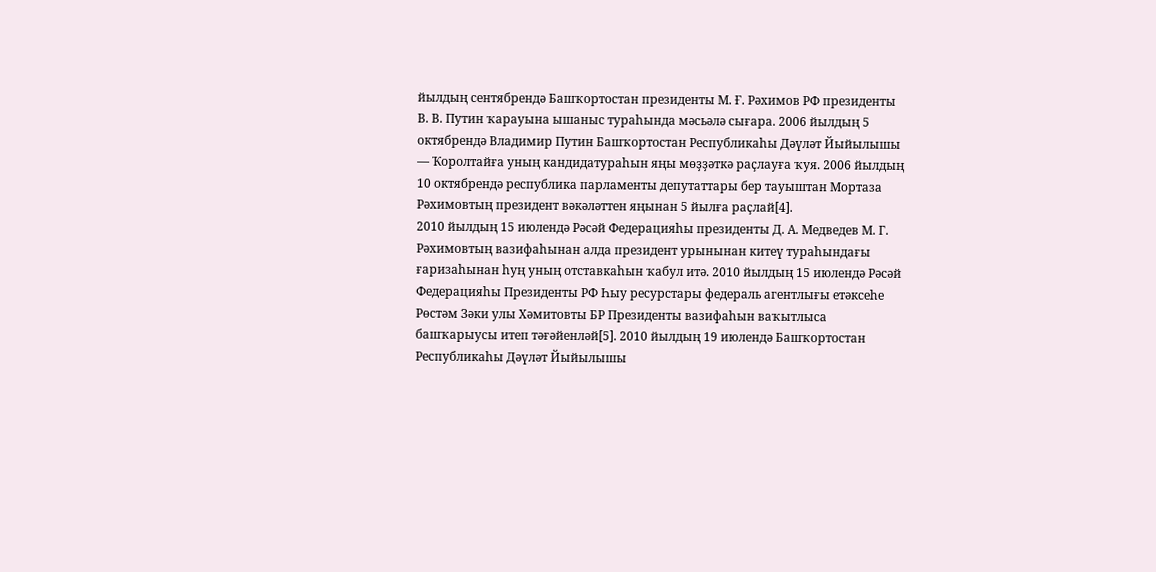йылдың сентябрендә Башҡортостан президенты М. Ғ. Рәхимов РФ президенты В. В. Путин ҡарауына ышаныс тураһында мәсьәлә сығара. 2006 йылдың 5 октябрендә Владимир Путин Башҡортостан Республикаһы Дәүләт Йыйылышы — Ҡоролтайға уның кандидатураһын яңы мөҙҙәткә раҫлауға ҡуя. 2006 йылдың 10 октябрендә республика парламенты депутаттары бер тауыштан Мортаза Рәхимовтың президент вәкәләттен яңынан 5 йылға раҫлай[4].
2010 йылдың 15 июлендә Рәсәй Федерацияһы президенты Д. А. Медведев М. Г. Рәхимовтың вазифаһынан алда президент урынынан китеү тураһындағы ғаризаһынан һуң уның отставкаһын ҡабул итә. 2010 йылдың 15 июлендә Рәсәй Федерацияһы Президенты РФ Һыу ресурстары федераль агентлығы етәксеһе Рөстәм Зәки улы Хәмитовты БР Президенты вазифаһын ваҡытлыса башҡарыусы итеп тәғәйенләй[5]. 2010 йылдың 19 июлендә Башҡортостан Республикаһы Дәүләт Йыйылышы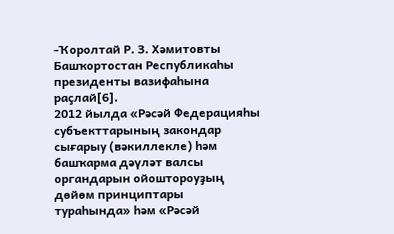-Ҡоролтай Р. З. Хәмитовты Башҡортостан Республикаһы президенты вазифаһына раҫлай[6].
2012 йылда «Рәсәй Федерацияһы субъекттарының закондар сығарыу (вәкиллекле) һәм башҡарма дәүләт валсы органдарын ойоштороуҙың дөйөм принциптары тураһында» һәм «Рәсәй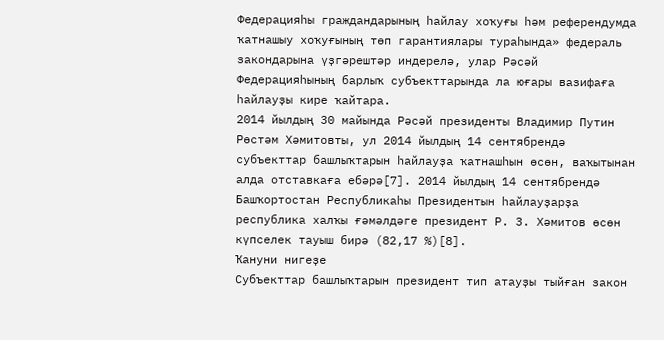Федерацияһы граждандарының һайлау хоҡуғы һәм референдумда ҡатнашыу хоҡуғының төп гарантиялары тураһында» федераль закондарына үҙгәрештәр индерелә, улар Рәсәй Федерацияһының барлыҡ субъекттарында ла юғары вазифаға һайлауҙы кире ҡайтара.
2014 йылдың 30 майында Рәсәй президенты Владимир Путин Рөстәм Хәмитовты, ул 2014 йылдың 14 сентябрендә субъекттар башлыҡтарын һайлауҙа ҡатнашһын өсөн, ваҡытынан алда отставкаға ебәрә[7]. 2014 йылдың 14 сентябрендә Башҡортостан Республикаһы Президентын һайлауҙарҙа республика халҡы ғәмәлдәге президент Р. З. Хәмитов өсөн күпселек тауыш бирә (82,17 %)[8].
Ҡануни нигеҙе
Субъекттар башлыҡтарын президент тип атауҙы тыйған закон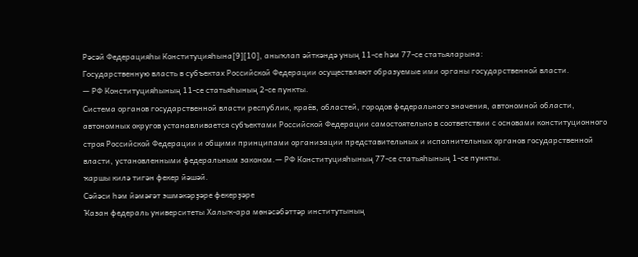Рәсәй Федерацияһы Конституцияһына[9][10], аныҡлап әйткәндә уның 11-се һәм 77-се статьяларына:
Государственную власть в субъектах Российской Федерации осуществляют образуемые ими органы государственной власти.
— РФ Конституцияһының 11-се статьяһының 2-се пункты.
Система органов государственной власти республик, краёв, областей, городов федерального значения, автономной области, автономных округов устанавливается субъектами Российской Федерации самостоятельно в соответствии с основами конституционного строя Российской Федерации и общими принципами организации представительных и исполнительных органов государственной власти, установленными федеральным законом.— РФ Конституцияһының 77-се статьяһының 1-се пункты.
ҡаршы килә тигән фекер йәшәй.
Сәйәси һәм йәмәғәт эшмәкәрҙәре фекерҙәре
Ҡазан федераль университеты Халыҡ-ара мөнәсәбәттәр институтының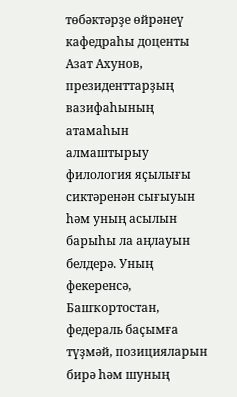төбәктәрҙе өйрәнеү кафедраһы доценты Азат Ахунов, президенттарҙың вазифаһының атамаһын алмаштырыу филология яҫылығы сиктәренән сығыуын һәм уның асылын барыһы ла аңлауын белдерә. Уның фекеренсә, Башҡортостан, федераль баҫымға түҙмәй, позицияларын бирә һәм шуның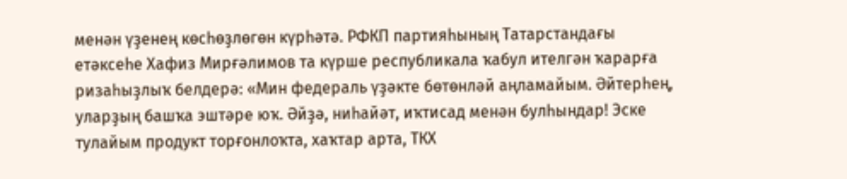менән үҙенең көсһөҙлөгөн күрһәтә. РФКП партияһының Татарстандағы етәксеһе Хафиз Мирғәлимов та күрше республикала ҡабул ителгән ҡарарға ризаһыҙлыҡ белдерә: «Мин федераль үҙәкте бөтөнләй аңламайым. Әйтерһең, уларҙың башҡа эштәре юҡ. Әйҙә, ниһайәт, иҡтисад менән булһындар! Эске тулайым продукт торғонлоҡта, хаҡтар арта, ТКХ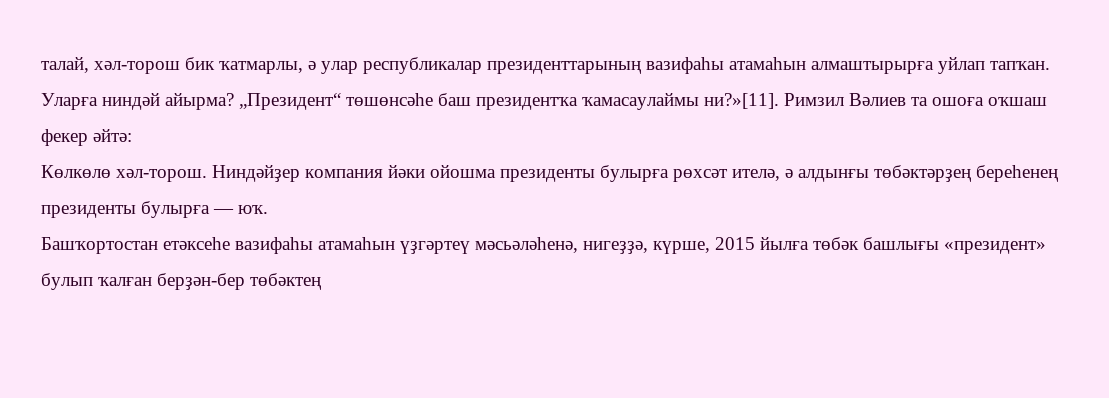талай, хәл-торош бик ҡатмарлы, ә улар республикалар президенттарының вазифаһы атамаһын алмаштырырға уйлап тапҡан. Уларға ниндәй айырма? „Президент“ төшөнсәһе баш президентҡа ҡамасаулаймы ни?»[11]. Римзил Вәлиев та ошоға оҡшаш фекер әйтә:
Көлкөлө хәл-торош. Ниндәйҙер компания йәки ойошма президенты булырға рөхсәт ителә, ә алдынғы төбәктәрҙең береһенең президенты булырға — юҡ.
Башҡортостан етәксеһе вазифаһы атамаһын үҙгәртеү мәсьәләһенә, нигеҙҙә, күрше, 2015 йылға төбәк башлығы «президент» булып ҡалған берҙән-бер төбәктең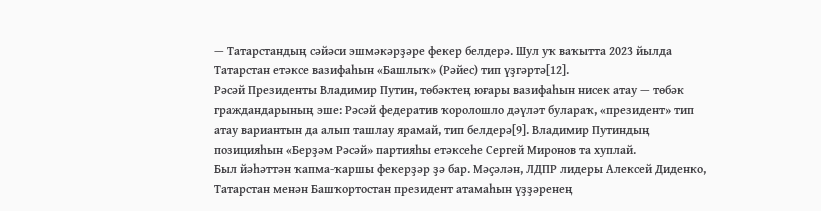— Татарстандың сәйәси эшмәкәрҙәре фекер белдерә. Шул уҡ ваҡытта 2023 йылда Татарстан етәксе вазифаһын «Башлыҡ» (Рәйес) тип үҙгәртә[12].
Рәсәй Президенты Владимир Путин, төбәктең юғары вазифаһын нисек атау — төбәк граждандарының эше: Рәсәй федератив ҡоролошло дәүләт булараҡ, «президент» тип атау вариантын да алып ташлау ярамай, тип белдерә[9]. Владимир Путиндың позицияһын «Берҙәм Рәсәй» партияһы етәксеһе Сергей Миронов та хуплай.
Был йәһәттән ҡапма-ҡаршы фекерҙәр ҙә бар. Мәҫәлән, ЛДПР лидеры Алексей Диденко, Татарстан менән Башҡортостан президент атамаһын үҙҙәренең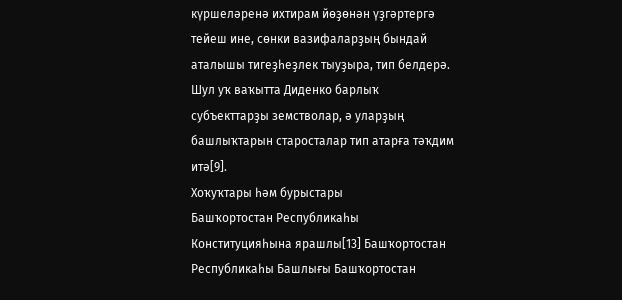күршеләренә ихтирам йөҙөнән үҙгәртергә тейеш ине, сөнки вазифаларҙың бындай аталышы тигеҙһеҙлек тыуҙыра, тип белдерә. Шул уҡ ваҡытта Диденко барлыҡ субъекттарҙы земстволар, ә уларҙың башлыҡтарын старосталар тип атарға тәҡдим итә[9].
Хоҡуҡтары һәм бурыстары
Башҡортостан Республикаһы Конституцияһына ярашлы[13] Башҡортостан Республикаһы Башлығы Башҡортостан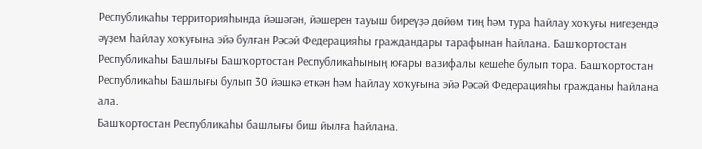Республикаһы территорияһында йәшәгән, йәшерен тауыш биреүҙә дөйөм тиң һәм тура һайлау хоҡуғы нигеҙендә әүҙем һайлау хоҡуғына эйә булған Рәсәй Федерацияһы граждандары тарафынан һайлана. Башҡортостан Республикаһы Башлығы Башҡортостан Республикаһының юғары вазифалы кешеһе булып тора. Башҡортостан Республикаһы Башлығы булып 30 йәшкә еткән һәм һайлау хоҡуғына эйә Рәсәй Федерацияһы гражданы һайлана ала.
Башҡортостан Республикаһы башлығы биш йылға һайлана.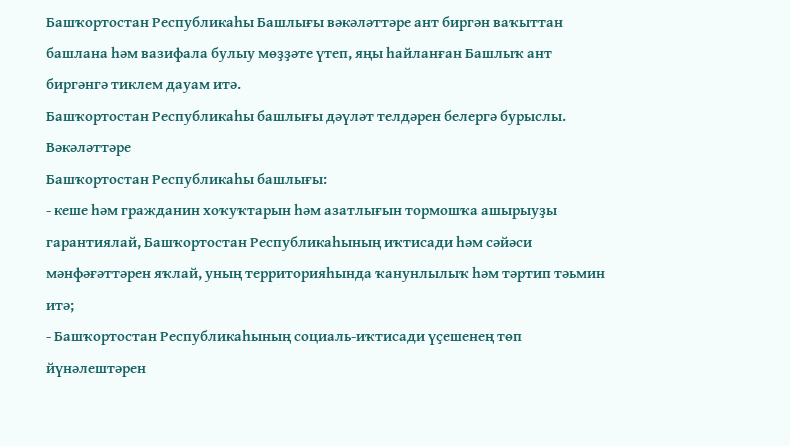Башҡортостан Республикаһы Башлығы вәкәләттәре ант биргән ваҡыттан башлана һәм вазифала булыу мөҙҙәте үтеп, яңы һайланған Башлыҡ ант биргәнгә тиклем дауам итә.
Башҡортостан Республикаһы башлығы дәүләт телдәрен белергә бурыслы.
Вәкәләттәре
Башҡортостан Республикаһы башлығы:
- кеше һәм гражданин хоҡуҡтарын һәм азатлығын тормошҡа ашырыуҙы гарантиялай, Башҡортостан Республикаһының иҡтисади һәм сәйәси мәнфәғәттәрен яҡлай, уның территорияһында ҡанунлылыҡ һәм тәртип тәьмин итә;
- Башҡортостан Республикаһының социаль-иҡтисади үҫешенең төп йүнәлештәрен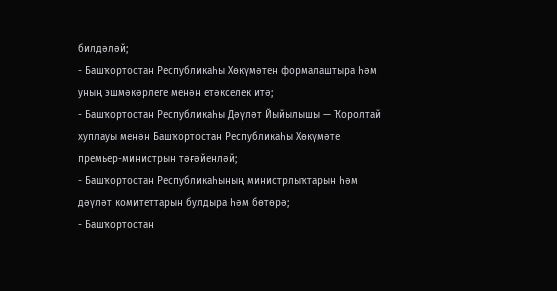билдәләй;
- Башҡортостан Республикаһы Хөкүмәтен формалаштыра һәм уның эшмәкәрлеге менән етәкселек итә;
- Башҡортостан Республикаһы Дәүләт Йыйылышы — Ҡоролтай хуплауы менән Башҡортостан Республикаһы Хөкүмәте премьер-министрын тәғәйенләй;
- Башҡортостан Республикаһының министрлыҡтарын һәм дәүләт комитеттарын булдыра һәм бөтөрә;
- Башҡортостан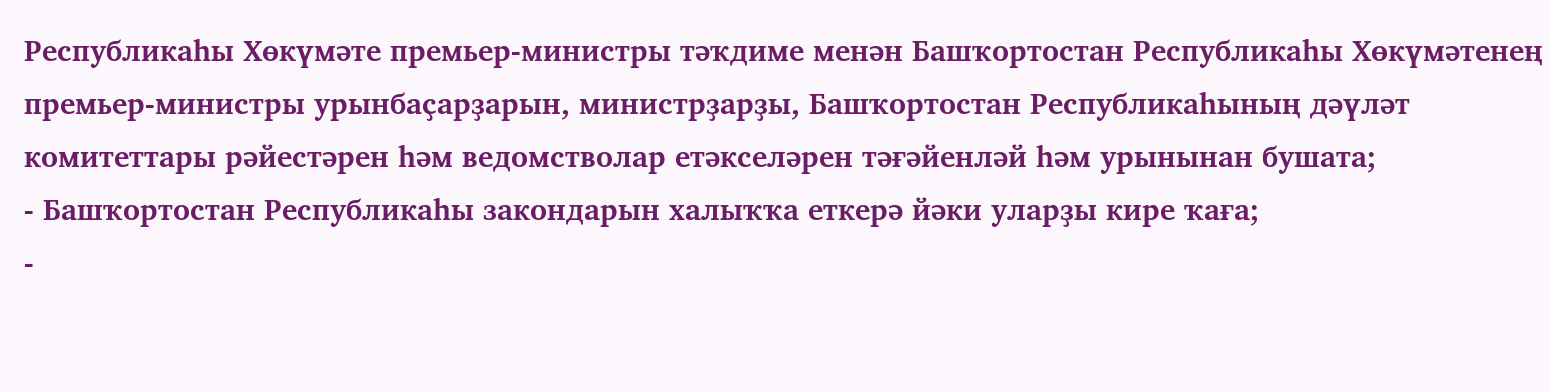Республикаһы Хөкүмәте премьер-министры тәҡдиме менән Башҡортостан Республикаһы Хөкүмәтенең премьер-министры урынбаҫарҙарын, министрҙарҙы, Башҡортостан Республикаһының дәүләт комитеттары рәйестәрен һәм ведомстволар етәкселәрен тәғәйенләй һәм урынынан бушата;
- Башҡортостан Республикаһы закондарын халыҡҡа еткерә йәки уларҙы кире ҡаға;
-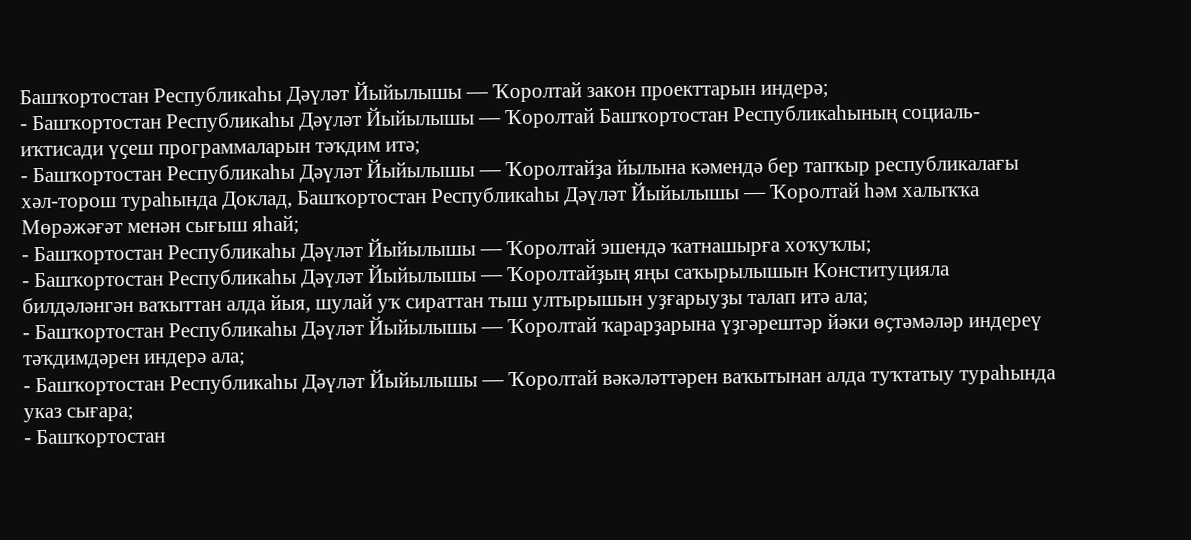Башҡортостан Республикаһы Дәүләт Йыйылышы — Ҡоролтай закон проекттарын индерә;
- Башҡортостан Республикаһы Дәүләт Йыйылышы — Ҡоролтай Башҡортостан Республикаһының социаль-иҡтисади үҫеш программаларын тәҡдим итә;
- Башҡортостан Республикаһы Дәүләт Йыйылышы — Ҡоролтайҙа йылына кәмендә бер тапҡыр республикалағы хәл-торош тураһында Доклад, Башҡортостан Республикаһы Дәүләт Йыйылышы — Ҡоролтай һәм халыҡҡа Мөрәжәғәт менән сығыш яһай;
- Башҡортостан Республикаһы Дәүләт Йыйылышы — Ҡоролтай эшендә ҡатнашырға хоҡуҡлы;
- Башҡортостан Республикаһы Дәүләт Йыйылышы — Ҡоролтайҙың яңы саҡырылышын Конституцияла билдәләнгән ваҡыттан алда йыя, шулай уҡ сираттан тыш ултырышын уҙғарыуҙы талап итә ала;
- Башҡортостан Республикаһы Дәүләт Йыйылышы — Ҡоролтай ҡарарҙарына үҙгәрештәр йәки өҫтәмәләр индереү тәҡдимдәрен индерә ала;
- Башҡортостан Республикаһы Дәүләт Йыйылышы — Ҡоролтай вәкәләттәрен ваҡытынан алда туҡтатыу тураһында указ сығара;
- Башҡортостан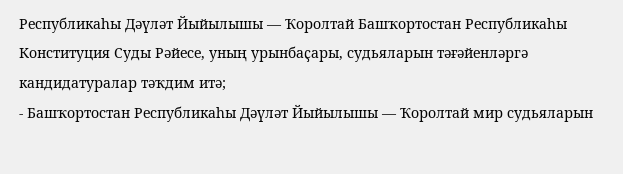Республикаһы Дәүләт Йыйылышы — Ҡоролтай Башҡортостан Республикаһы Конституция Суды Рәйесе, уның урынбаҫары, судьяларын тәғәйенләргә кандидатуралар тәҡдим итә;
- Башҡортостан Республикаһы Дәүләт Йыйылышы — Ҡоролтай мир судьяларын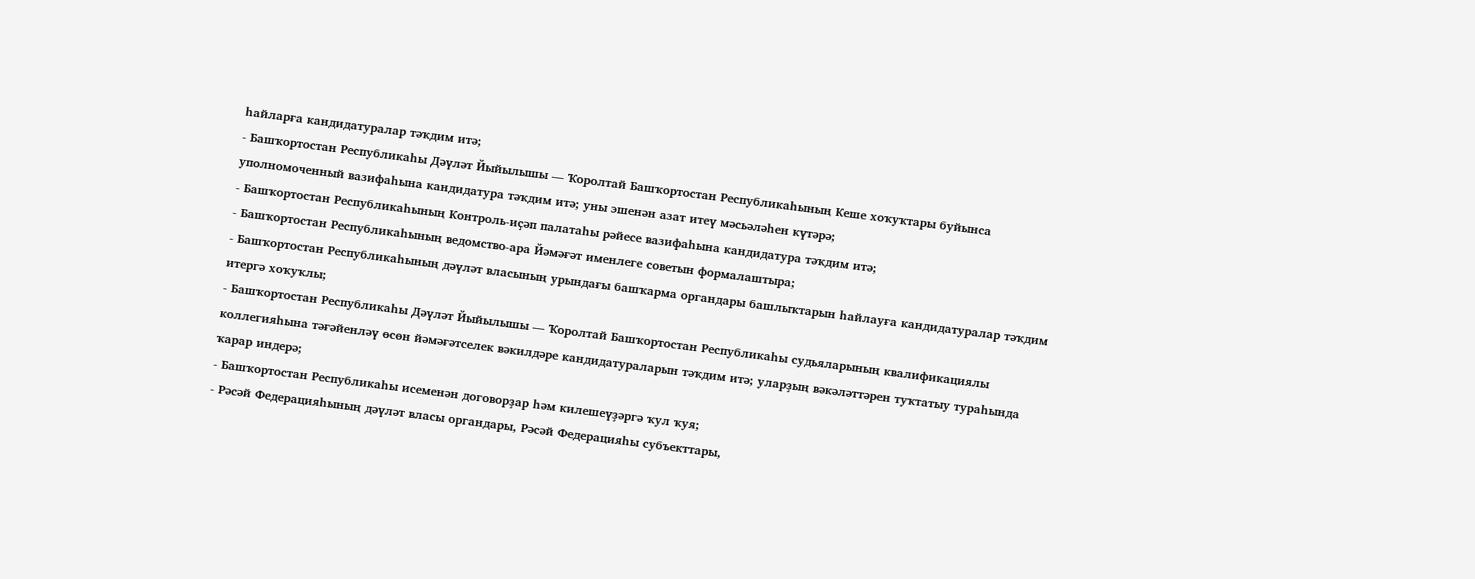һайларға кандидатуралар тәҡдим итә;
- Башҡортостан Республикаһы Дәүләт Йыйылышы — Ҡоролтай Башҡортостан Республикаһының Кеше хоҡуҡтары буйынса уполномоченный вазифаһына кандидатура тәҡдим итә; уны эшенән азат итеү мәсьәләһен күтәрә;
- Башҡортостан Республикаһының Контроль-иҫәп палатаһы рәйесе вазифаһына кандидатура тәҡдим итә;
- Башҡортостан Республикаһының ведомство-ара Йәмәғәт именлеге советын формалаштыра;
- Башҡортостан Республикаһының дәүләт власының урындағы башҡарма органдары башлыҡтарын һайлауға кандидатуралар тәҡдим итергә хоҡуҡлы;
- Башҡортостан Республикаһы Дәүләт Йыйылышы — Ҡоролтай Башҡортостан Республикаһы судьяларының квалификациялы коллегияһына тәғәйенләү өсөн йәмәғәтселек вәкилдәре кандидатураларын тәҡдим итә; уларҙың вәкәләттәрен туҡтатыу тураһында ҡарар индерә;
- Башҡортостан Республикаһы исеменән договорҙар һәм килешеүҙәргә ҡул ҡуя;
- Рәсәй Федерацияһының дәүләт власы органдары, Рәсәй Федерацияһы субъекттары,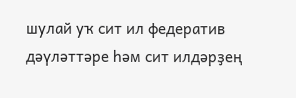шулай уҡ сит ил федератив дәүләттәре һәм сит илдәрҙең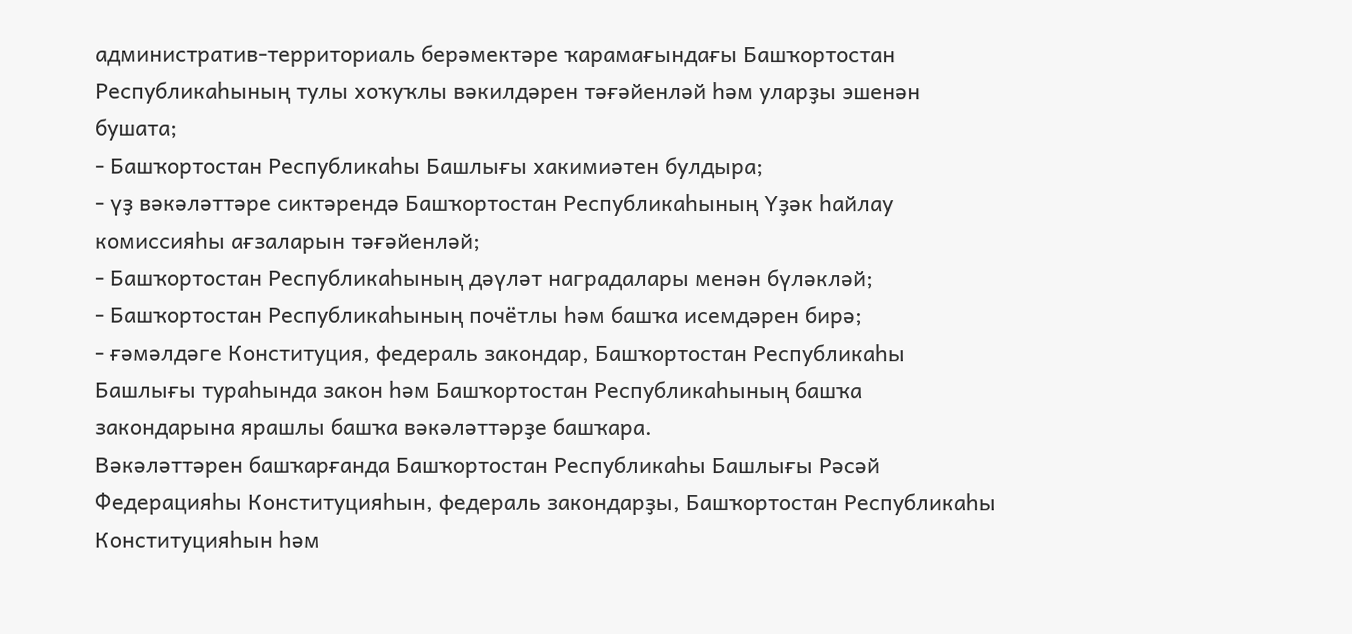административ-территориаль берәмектәре ҡарамағындағы Башҡортостан Республикаһының тулы хоҡуҡлы вәкилдәрен тәғәйенләй һәм уларҙы эшенән бушата;
- Башҡортостан Республикаһы Башлығы хакимиәтен булдыра;
- үҙ вәкәләттәре сиктәрендә Башҡортостан Республикаһының Үҙәк һайлау комиссияһы ағзаларын тәғәйенләй;
- Башҡортостан Республикаһының дәүләт наградалары менән бүләкләй;
- Башҡортостан Республикаһының почётлы һәм башҡа исемдәрен бирә;
- ғәмәлдәге Конституция, федераль закондар, Башҡортостан Республикаһы Башлығы тураһында закон һәм Башҡортостан Республикаһының башҡа закондарына ярашлы башҡа вәкәләттәрҙе башҡара.
Вәкәләттәрен башҡарғанда Башҡортостан Республикаһы Башлығы Рәсәй Федерацияһы Конституцияһын, федераль закондарҙы, Башҡортостан Республикаһы Конституцияһын һәм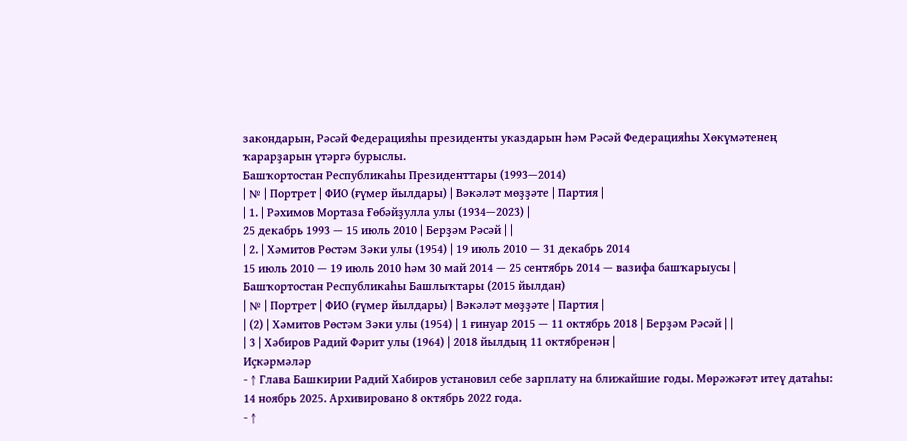закондарын, Рәсәй Федерацияһы президенты указдарын һәм Рәсәй Федерацияһы Хөкүмәтенең ҡарарҙарын үтәргә бурыслы.
Башҡортостан Республикаһы Президенттары (1993—2014)
| № | Портрет | ФИО (ғүмер йылдары) | Вәкәләт мөҙҙәте | Партия |
| 1. | Рәхимов Мортаза Ғөбәйҙулла улы (1934—2023) |
25 декабрь 1993 — 15 июль 2010 | Берҙәм Рәсәй | |
| 2. | Хәмитов Рөстәм Зәки улы (1954) | 19 июль 2010 — 31 декабрь 2014
15 июль 2010 — 19 июль 2010 һәм 30 май 2014 — 25 сентябрь 2014 — вазифа башҡарыусы |
Башҡортостан Республикаһы Башлыҡтары (2015 йылдан)
| № | Портрет | ФИО (ғүмер йылдары) | Вәкәләт мөҙҙәте | Партия |
| (2) | Хәмитов Рөстәм Зәки улы (1954) | 1 ғинуар 2015 — 11 октябрь 2018 | Берҙәм Рәсәй | |
| 3 | Хәбиров Радий Фәрит улы (1964) | 2018 йылдың 11 октябренән |
Иҫкәрмәләр
- ↑ Глава Башкирии Радий Хабиров установил себе зарплату на ближайшие годы. Мөрәжәғәт итеү датаһы: 14 ноябрь 2025. Архивировано 8 октябрь 2022 года.
- ↑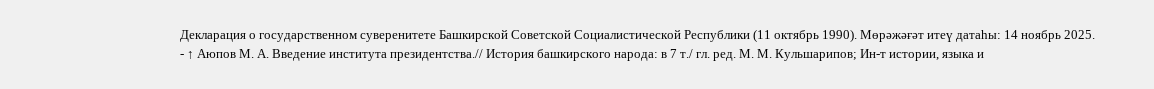Декларация о государственном суверенитете Башкирской Советской Социалистической Республики (11 октябрь 1990). Мөрәжәғәт итеү датаһы: 14 ноябрь 2025.
- ↑ Аюпов М. А. Введение института президентства.// История башкирского народа: в 7 т./ гл. ред. М. М. Кульшарипов; Ин-т истории, языка и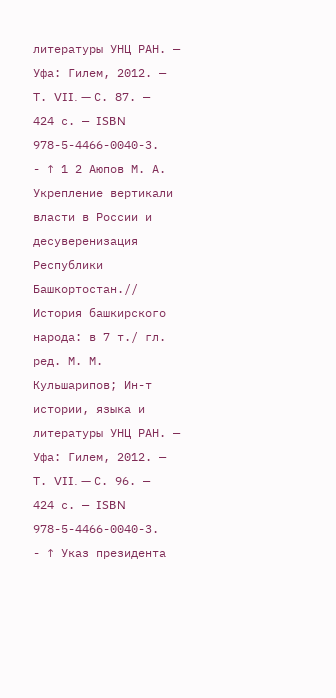литературы УНЦ РАН. — Уфа: Гилем, 2012. — Т. VII. — С. 87. — 424 с. — ISBN 978-5-4466-0040-3.
- ↑ 1 2 Аюпов М. А. Укрепление вертикали власти в России и десуверенизация Республики Башкортостан.// История башкирского народа: в 7 т./ гл. ред. М. М. Кульшарипов; Ин-т истории, языка и литературы УНЦ РАН. — Уфа: Гилем, 2012. — Т. VII. — С. 96. — 424 с. — ISBN 978-5-4466-0040-3.
- ↑ Указ президента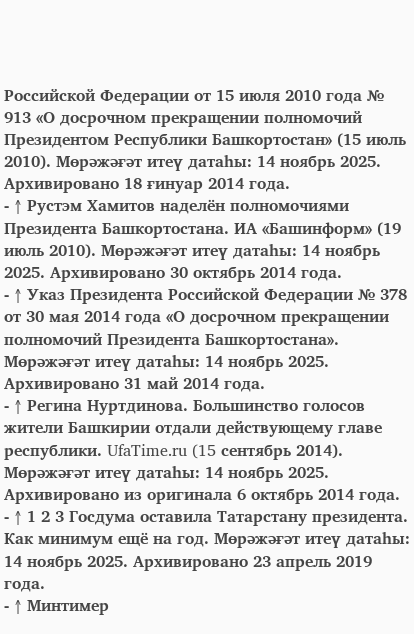Российской Федерации от 15 июля 2010 года № 913 «О досрочном прекращении полномочий Президентом Республики Башкортостан» (15 июль 2010). Мөрәжәғәт итеү датаһы: 14 ноябрь 2025. Архивировано 18 ғинуар 2014 года.
- ↑ Рустэм Хамитов наделён полномочиями Президента Башкортостана. ИА «Башинформ» (19 июль 2010). Мөрәжәғәт итеү датаһы: 14 ноябрь 2025. Архивировано 30 октябрь 2014 года.
- ↑ Указ Президента Российской Федерации № 378 от 30 мая 2014 года «О досрочном прекращении полномочий Президента Башкортостана». Мөрәжәғәт итеү датаһы: 14 ноябрь 2025. Архивировано 31 май 2014 года.
- ↑ Регина Нуртдинова. Большинство голосов жители Башкирии отдали действующему главе республики. UfaTime.ru (15 сентябрь 2014). Мөрәжәғәт итеү датаһы: 14 ноябрь 2025. Архивировано из оригинала 6 октябрь 2014 года.
- ↑ 1 2 3 Госдума оставила Татарстану президента. Как минимум ещё на год. Мөрәжәғәт итеү датаһы: 14 ноябрь 2025. Архивировано 23 апрель 2019 года.
- ↑ Минтимер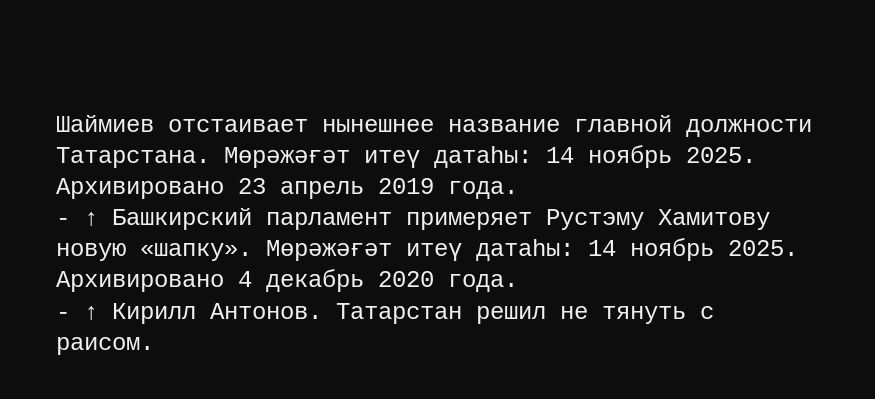Шаймиев отстаивает нынешнее название главной должности Татарстана. Мөрәжәғәт итеү датаһы: 14 ноябрь 2025. Архивировано 23 апрель 2019 года.
- ↑ Башкирский парламент примеряет Рустэму Хамитову новую «шапку». Мөрәжәғәт итеү датаһы: 14 ноябрь 2025. Архивировано 4 декабрь 2020 года.
- ↑ Кирилл Антонов. Татарстан решил не тянуть с раисом.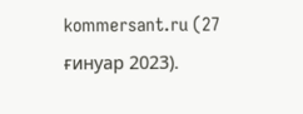kommersant.ru (27 ғинуар 2023).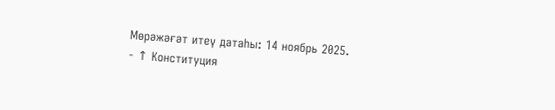Мөрәжәғәт итеү датаһы: 14 ноябрь 2025.
- ↑ Конституция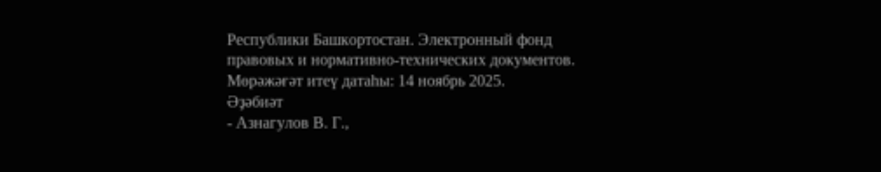Республики Башкортостан. Электронный фонд правовых и нормативно-технических документов. Мөрәжәғәт итеү датаһы: 14 ноябрь 2025.
Әҙәбиәт
- Азнагулов В. Г.,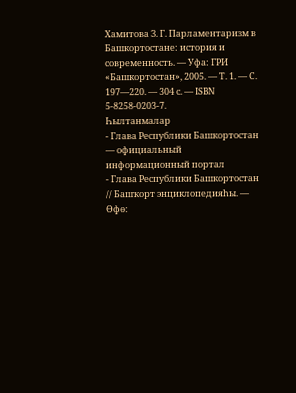Хамитова З. Г. Парламентаризм в Башкортостане: история и современность. — Уфа: ГРИ «Башкортостан», 2005. — Т. 1. — С. 197—220. — 304 с. — ISBN 5-8258-0203-7.
Һылтанмалар
- Глава Республики Башкортостан — официальный информационный портал
- Глава Республики Башкортостан // Башҡорт энциклопедияһы. — Өфө: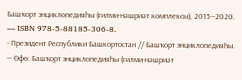Башҡорт энциклопедияһы (ғилми-нәшриәт комплексы), 2015—2020. — ISBN 978-5-88185-306-8.
- Президент Республики Башкортостан // Башҡорт энциклопедияһы. — Өфө: Башҡорт энциклопедияһы (ғилми-нәшриәт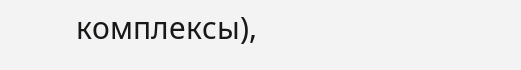комплексы),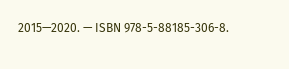2015—2020. — ISBN 978-5-88185-306-8.